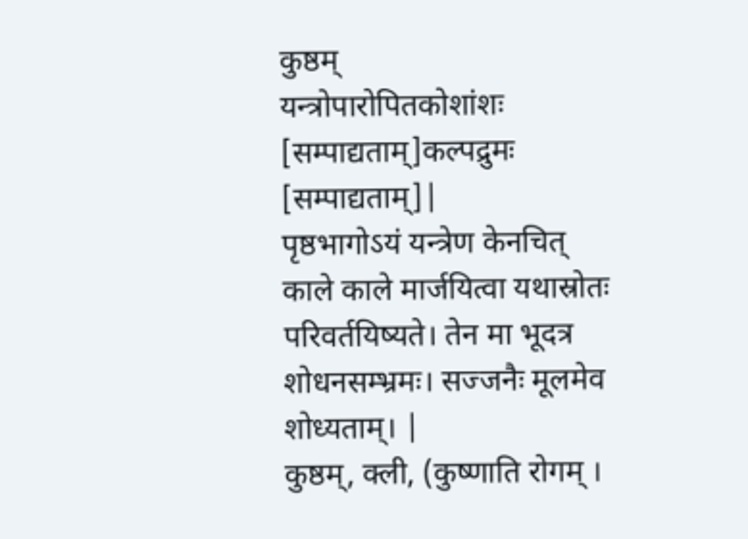कुष्ठम्
यन्त्रोपारोपितकोशांशः
[सम्पाद्यताम्]कल्पद्रुमः
[सम्पाद्यताम्]|
पृष्ठभागोऽयं यन्त्रेण केनचित् काले काले मार्जयित्वा यथास्रोतः परिवर्तयिष्यते। तेन मा भूदत्र शोधनसम्भ्रमः। सज्जनैः मूलमेव शोध्यताम्। |
कुष्ठम्, क्ली, (कुष्णाति रोगम् ।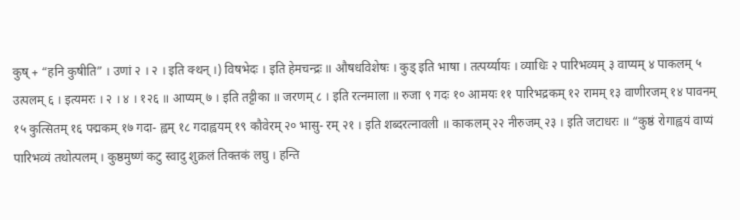कुष् + “हनि कुषीति” । उणां २ । २ । इति क्थन् ।) विषभेदः । इति हेमचन्द्रः ॥ औषधविशेषः । कुड् इति भाषा । तत्पर्य्यायः । व्याधिः २ पारिभव्यम् ३ वाप्यम् ४ पाकलम् ५ उत्पलम् ६ । इत्यमरः । २ । ४ । १२६ ॥ आप्यम् ७ । इति तट्टीका ॥ जरणम् ८ । इति रत्नमाला ॥ रुजा ९ गदः १० आमयः ११ पारिभद्रकम् १२ रामम् १३ वाणीरजम् १४ पावनम् १५ कुत्सितम् १६ पद्मकम् १७ गदा- ह्वम् १८ गदाह्वयम् १९ कौवेरम् २० भासु- रम् २१ । इति शब्दरत्नावली ॥ काकलम् २२ नीरुजम् २३ । इति जटाधरः ॥ “कुष्ठं रोगाह्वयं वाप्यं पारिभव्यं तथोत्पलम् । कुष्ठमुष्णं कटु स्वादु शुक्रलं तिक्तकं लघु । हन्ति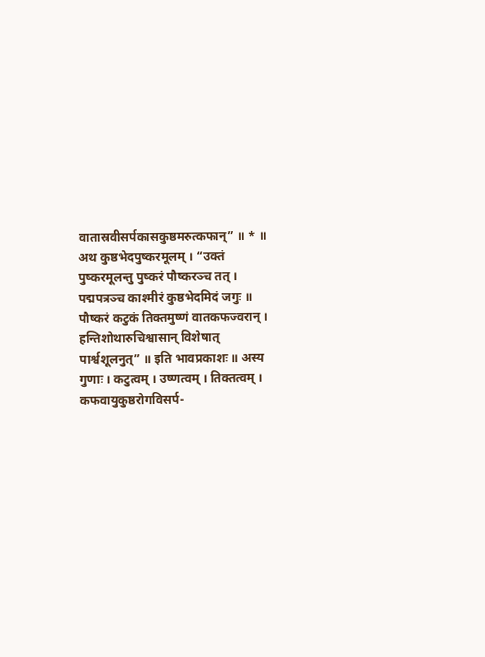वातास्रवीसर्पकासकुष्ठमरुत्कफान्” ॥ * ॥ अथ कुष्ठभेदपुष्करमूलम् । “उक्तं पुष्करमूलन्तु पुष्करं पौष्करञ्च तत् । पद्मपत्रञ्च काश्मीरं कुष्ठभेदमिदं जगुः ॥ पौष्करं कटुकं तिक्तमुष्णं वातकफज्वरान् । हन्तिशोथारुचिश्वासान् विशेषात् पार्श्वशूलनुत्” ॥ इति भावप्रकाशः ॥ अस्य गुणाः । कटुत्वम् । उष्णत्वम् । तिक्तत्वम् । कफवायुकुष्ठरोगविसर्प-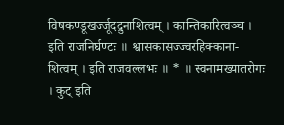विषकण्डूखर्ज्जूदद्रुनाशित्वम् । कान्तिकारित्वञ्च । इति राजनिर्घण्टः ॥ श्वासकासज्ज्वरहिक्काना- शित्वम् । इति राजवल्लभः ॥ * ॥ स्वनामख्यातरोगः । कुट् इति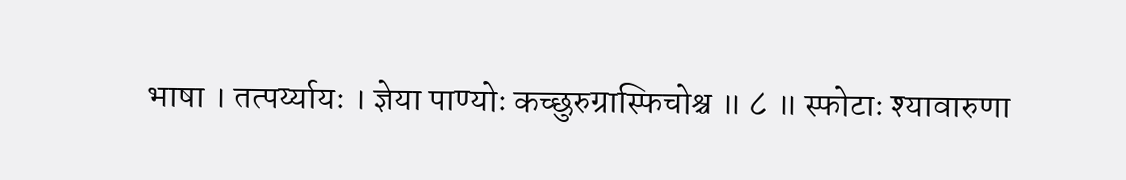भाषा । तत्पर्य्यायः । ज्ञेया पाण्योः कच्छुरुग्रास्फिचोश्च ॥ ८ ॥ स्फोटाः श्यावारुणा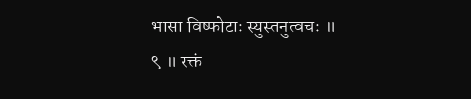भासा विष्फोटाः स्युस्तनुत्वचः ॥ ९ ॥ रक्तं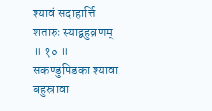श्यावं सदाहार्त्ति शतारुः स्याद्बहुव्रणम् ॥ १० ॥ सकण्डुपिडका श्यावा बहुस्रावा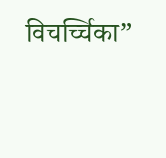विचर्च्चिका”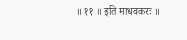॥ ११ ॥ इति माधवकरः ॥